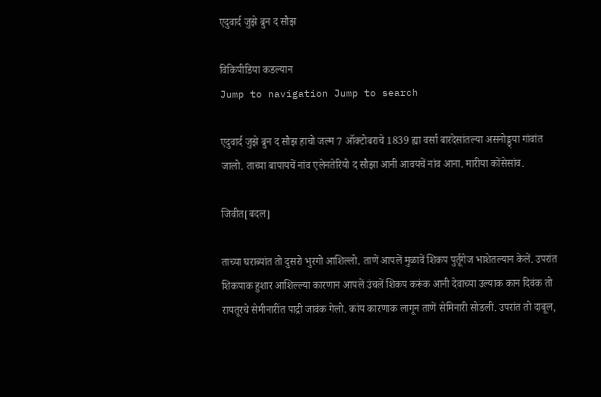एदुवार्द जुझे ब्रुन द सौझ

विकिपीडिया कडल्यान
Jump to navigation Jump to search

एदुवार्द जुझे ब्रुन द सौझ हाचो जल्म 7 ऑक्टोबराचे 1839 ह्या वर्सा बारदेसांतल्या असनोड्ड्या गांवांत जालो. ताच्या बापायचें नांव एलेनतेरियो द सौझा आनी आवयचें नांव आना. मारीया कोंसेसांव.

जिवीत[बदल]

ताच्या घराब्यांत तो दुसरो भुरगो आशिल्लो. ताणें आपलें मुळावें शिकप पुर्तूगेज भाशेतल्यान केलें. उपरांत शिकपाक हुशार आशिल्ल्या कारणान आपलें उंचलें शिकप करूंक आनी देवाच्या उल्याक कान दिवंक तो रायतूरचे सेमीनारींत पाद्री जावंक गेलो. कांय कारणाक लागून ताणें सेमिनारी सोडली. उपरांत तो दाबूल,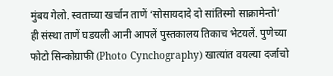मुंबय गेलो. स्वताच्या खर्चान ताणें ‘सोसायदादे दो सांतिस्मो साक्रामेन्तो’ ही संस्था ताणें घडयली आनी आपलें पुस्तकालय तिकाच भेटयलें. पुणेच्या फोटो सिन्कोग्राफी (Photo Cynchography) खात्यांत वयल्या दर्जाचो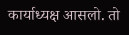कार्याध्यक्ष आसलो. तो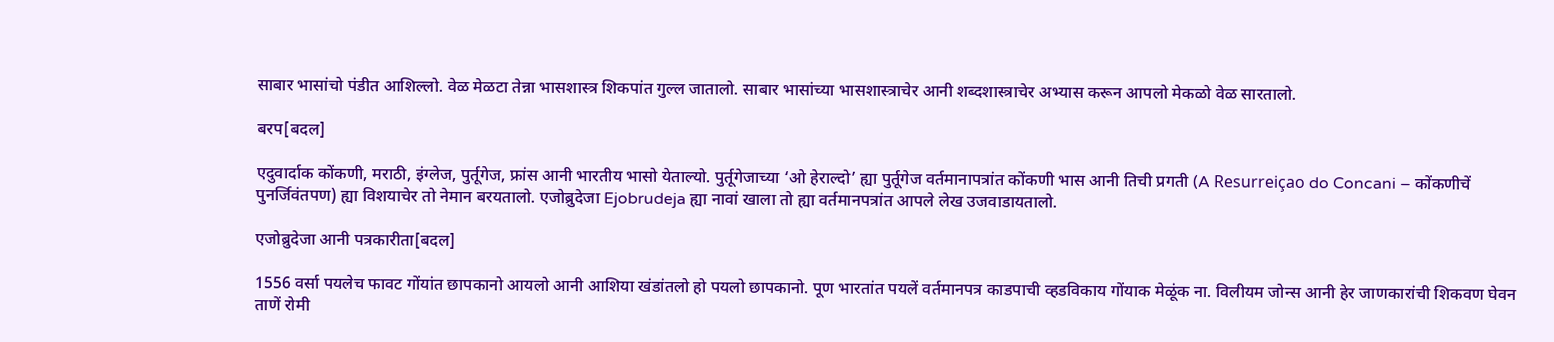साबार भासांचो पंडीत आशिल्लो. वेळ मेळटा तेन्ना भासशास्त्र शिकपांत गुल्ल जातालो. साबार भासांच्या भासशास्त्राचेर आनी शब्दशास्त्राचेर अभ्यास करून आपलो मेकळो वेळ सारतालो.

बरप[बदल]

एदुवार्दाक कोंकणी, मराठी, इंग्लेज, पुर्तूगेज, फ्रांस आनी भारतीय भासो येताल्यो. पुर्तूगेजाच्या ‘ओ हेराल्दो’ ह्या पुर्तूगेज वर्तमानापत्रांत कोंकणी भास आनी तिची प्रगती (A Resurreiçao do Concani – कोंकणीचें पुनर्जिवंतपण) ह्या विशयाचेर तो नेमान बरयतालो. एजोब्रुदेजा Ejobrudeja ह्या नावां खाला तो ह्या वर्तमानपत्रांत आपले लेख उजवाडायतालो.

एजोब्रुदेजा आनी पत्रकारीता[बदल]

1556 वर्सा पयलेच फावट गोंयांत छापकानो आयलो आनी आशिया खंडांतलो हो पयलो छापकानो. पूण भारतांत पयलें वर्तमानपत्र काडपाची व्हडविकाय गोंयाक मेळूंक ना. विलीयम जोन्स आनी हेर जाणकारांची शिकवण घेवन ताणें रोमी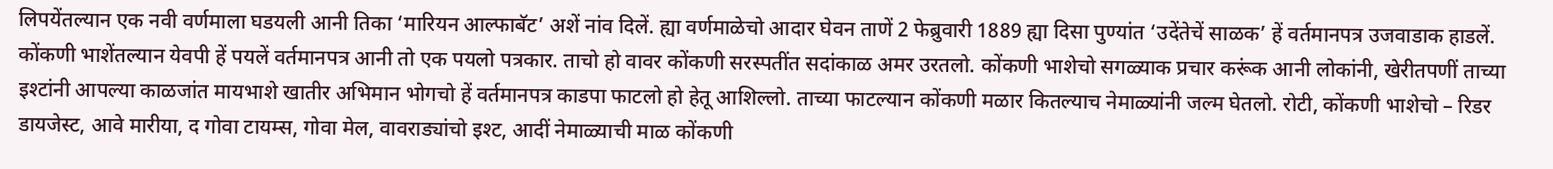लिपयेंतल्यान एक नवी वर्णमाला घडयली आनी तिका ‘मारियन आल्फाबॅट’ अशें नांव दिलें. ह्या वर्णमाळेचो आदार घेवन ताणें 2 फेब्रुवारी 1889 ह्या दिसा पुण्यांत ‘उदेंतेचें साळक’ हें वर्तमानपत्र उजवाडाक हाडलें. कोंकणी भाशेंतल्यान येवपी हें पयलें वर्तमानपत्र आनी तो एक पयलो पत्रकार. ताचो हो वावर कोंकणी सरस्पतींत सदांकाळ अमर उरतलो. कोंकणी भाशेचो सगळ्याक प्रचार करूंक आनी लोकांनी, खेरीतपणीं ताच्या इश्टांनी आपल्या काळजांत मायभाशे खातीर अभिमान भोगचो हें वर्तमानपत्र काडपा फाटलो हो हेतू आशिल्लो. ताच्या फाटल्यान कोंकणी मळार कितल्याच नेमाळ्यांनी जल्म घेतलो. रोटी, कोंकणी भाशेचो – रिडर डायजेस्ट, आवे मारीया, द गोवा टायम्स, गोवा मेल, वावराड्यांचो इश्ट, आदीं नेमाळ्याची माळ कोंकणी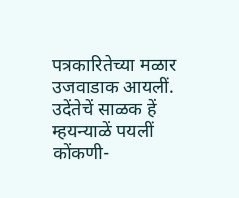पत्रकारितेच्या मळार उजवाडाक आयलीं. उदेंतेचें साळक हें म्हयन्याळें पयलीं कोंकणी-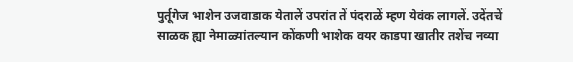पुर्तूगेज भाशेन उजवाडाक येतालें उपरांत तें पंदराळें म्हण येवंक लागलें. उदेंतचें साळक ह्या नेमाळ्यांतल्यान कोंकणी भाशेक वयर काडपा खातीर तशेंच नव्या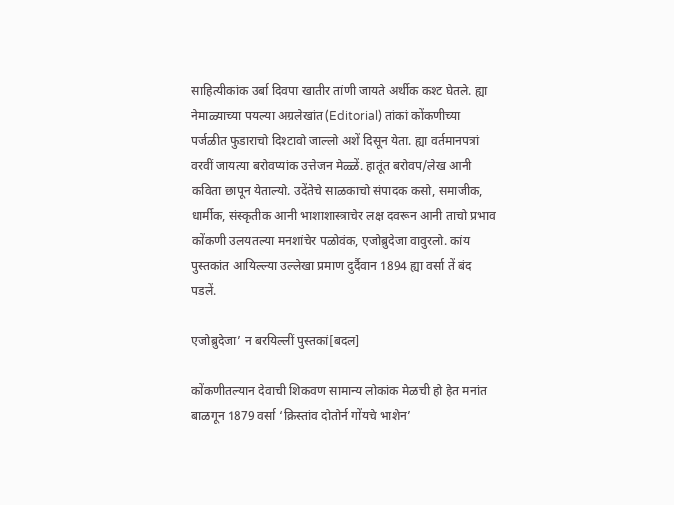साहित्यीकांक उर्बा दिवपा खातीर तांणी जायते अर्थीक कश्ट घेतले. ह्या नेमाळ्याच्या पयल्या अग्रलेखांत(Editorial) तांकां कोंकणीच्या पर्जळीत फुडाराचो दिश्टावो जाल्लो अशें दिसून येता. ह्या वर्तमानपत्रां वरवीं जायत्या बरोवप्यांक उत्तेजन मेळ्ळें. हातूंत बरोवप/लेख आनी कविता छापून येताल्यो. उदेंतेचे साळकाचो संपादक कसो, समाजीक, धार्मीक, संस्कृतीक आनी भाशाशास्त्राचेर लक्ष दवरून आनी ताचो प्रभाव कोंकणी उलयतल्या मनशांचेर पळोवंक, एजोब्रुदेजा वावुरलो. कांय पुस्तकांत आयिल्ल्या उल्लेखा प्रमाण दुर्दैवान 1894 ह्या वर्सा तें बंद पडलें.

एजोब्रुदेजा’ न बरयिल्लीं पुस्तकां[बदल]

कोंकणीतल्यान देवाची शिकवण सामान्य लोकांक मेळची हो हेत मनांत बाळगून 1879 वर्सा ‘क्रिस्तांव दोतोर्न गोंयचे भाशेन’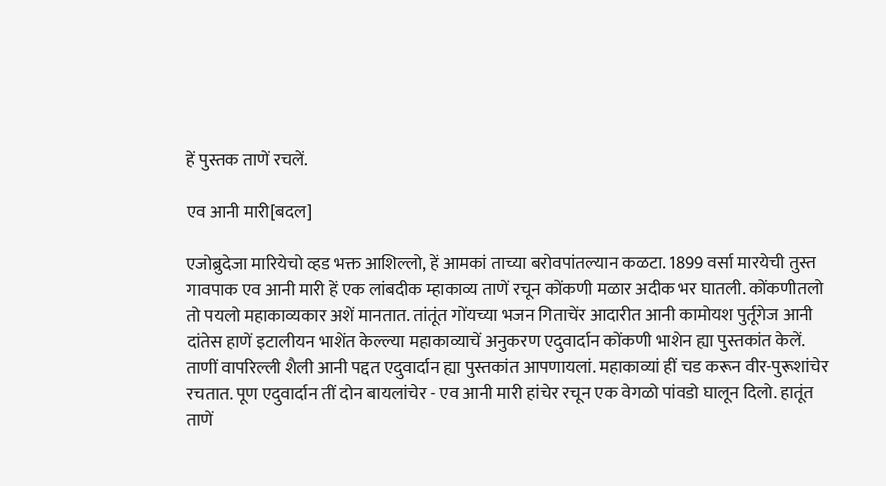हें पुस्तक ताणें रचलें.

एव आनी मारी[बदल]

एजोब्रुदेजा मारियेचो व्हड भक्त आशिल्लो, हें आमकां ताच्या बरोवपांतल्यान कळटा. 1899 वर्सा मारयेची तुस्त गावपाक एव आनी मारी हें एक लांबदीक म्हाकाव्य ताणें रचून कोंकणी मळार अदीक भर घातली. कोंकणीतलो तो पयलो महाकाव्यकार अशें मानतात. तांतूंत गोंयच्या भजन गिताचेंर आदारीत आनी कामोयश पुर्तूगेज आनी दांतेस हाणें इटालीयन भाशेंत केल्ल्या महाकाव्याचें अनुकरण एदुवार्दान कोंकणी भाशेन ह्या पुस्तकांत केलें. ताणीं वापरिल्ली शैली आनी पद्दत एदुवार्दान ह्या पुस्तकांत आपणायलां. महाकाव्यां हीं चड करून वीर-पुरूशांचेर रचतात. पूण एदुवार्दान तीं दोन बायलांचेर - एव आनी मारी हांचेर रचून एक वेगळो पांवडो घालून दिलो. हातूंत ताणें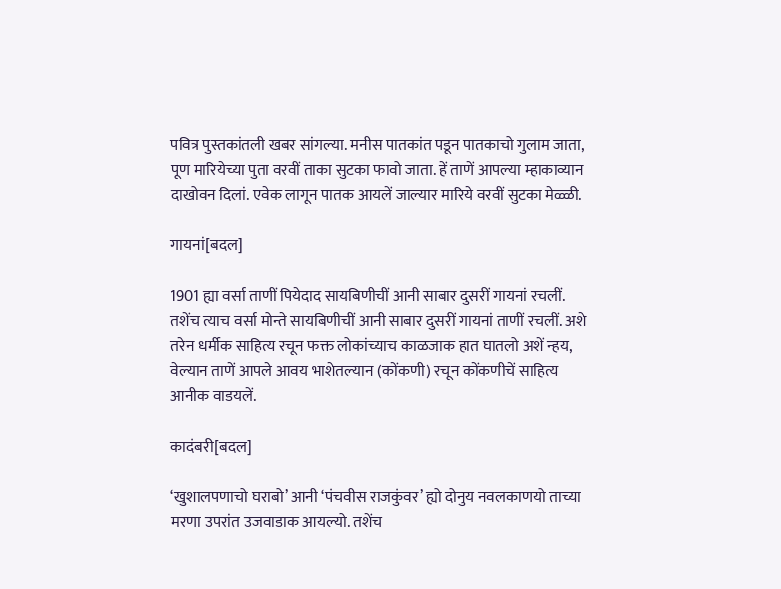पवित्र पुस्तकांतली खबर सांगल्या. मनीस पातकांत पडून पातकाचो गुलाम जाता, पूण मारियेच्या पुता वरवीं ताका सुटका फावो जाता. हें ताणें आपल्या म्हाकाव्यान दाखोवन दिलां. एवेक लागून पातक आयलें जाल्यार मारिये वरवीं सुटका मेळ्ळी.

गायनां[बदल]

1901 ह्या वर्सा ताणीं पियेदाद सायबिणीचीं आनी साबार दुसरीं गायनां रचलीं. तशेंच त्याच वर्सा मोन्ते सायबिणीचीं आनी साबार दुसरीं गायनां ताणीं रचलीं. अशे तरेन धर्मीक साहित्य रचून फक्त लोकांच्याच काळजाक हात घातलो अशें न्हय, वेल्यान ताणें आपले आवय भाशेतल्यान (कोंकणी) रचून कोंकणीचें साहित्य आनीक वाडयलें.

कादंबरी[बदल]

‘खुशालपणाचो घराबो’ आनी ‘पंचवीस राजकुंवर’ ह्यो दोनुय नवलकाणयो ताच्या मरणा उपरांत उजवाडाक आयल्यो. तशेंच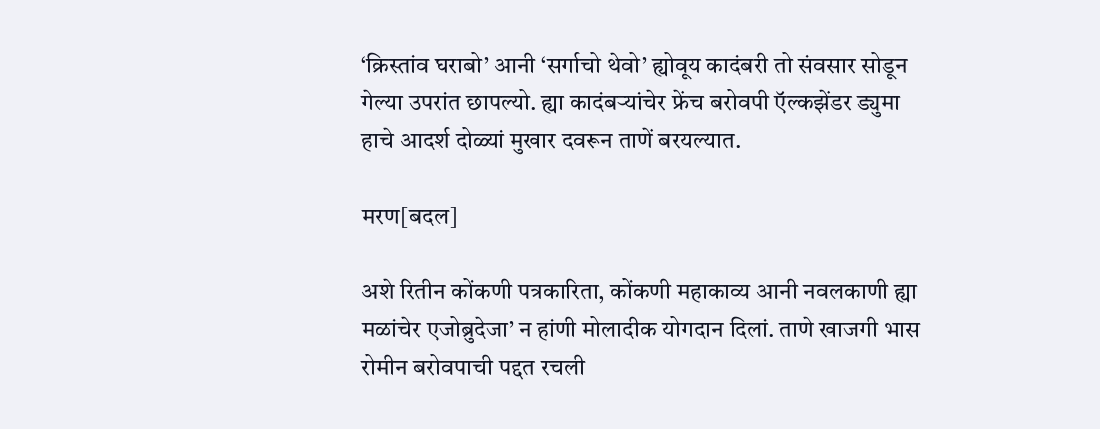‘क्रिस्तांव घराबो’ आनी ‘सर्गाचो थेवो’ ह्योवूय कादंबरी तो संवसार सोडून गेल्या उपरांत छापल्यो. ह्या कादंबऱ्यांचेर फ्रेंच बरोवपी ऍल्कझेंडर ड्युमा हाचे आदर्श दोळ्यां मुखार दवरून ताणें बरयल्यात.

मरण[बदल]

अशे रितीन कोंकणी पत्रकारिता, कोंकणी महाकाव्य आनी नवलकाणी ह्या मळांचेर एजोब्रुदेजा’ न हांणी मोलादीक योगदान दिलां. ताणे खाजगी भास रोमीन बरोवपाची पद्दत रचली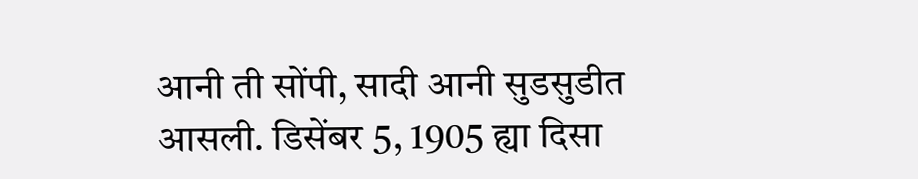आनी ती सोंपी, सादी आनी सुडसुडीत आसली. डिसेंबर 5, 1905 ह्या दिसा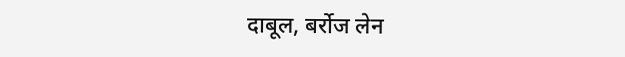दाबूल, बर्रोज लेन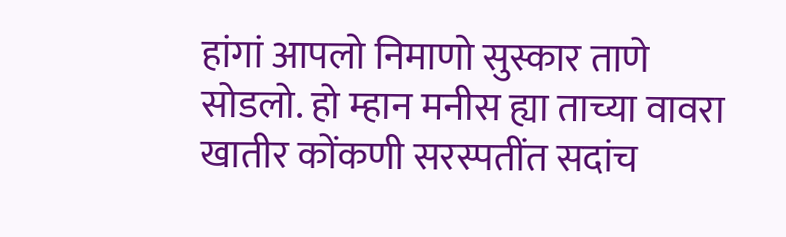हांगां आपलो निमाणो सुस्कार ताणे सोडलो. हो म्हान मनीस ह्या ताच्या वावरा खातीर कोंकणी सरस्पतींत सदांच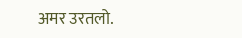अमर उरतलो.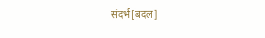संदर्भ[बदल]